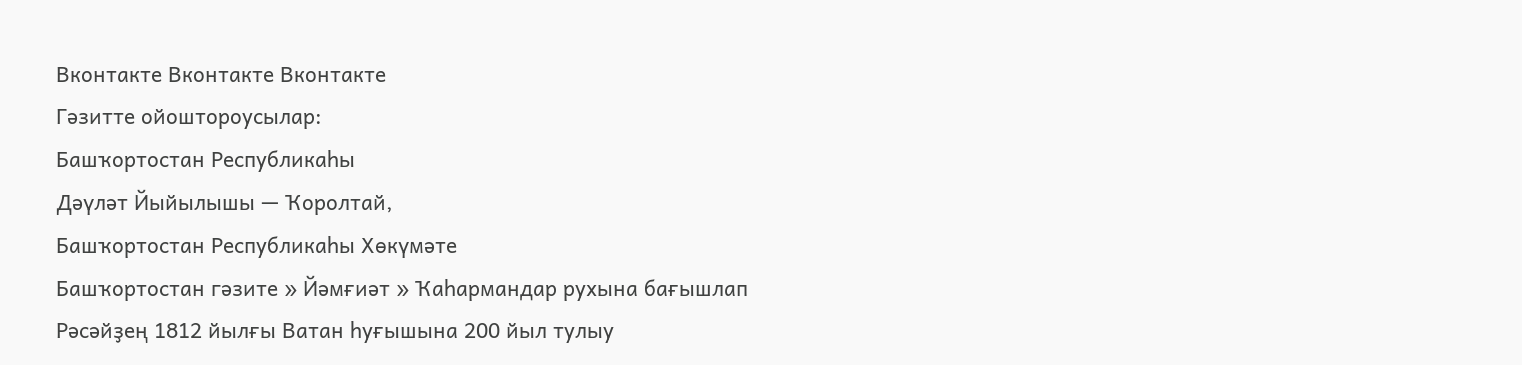Вконтакте Вконтакте Вконтакте
Гәзитте ойоштороусылар:
Башҡортостан Республикаһы
Дәүләт Йыйылышы — Ҡоролтай,
Башҡортостан Республикаһы Хөкүмәте
Башҡортостан гәзите » Йәмғиәт » Ҡаһармандар рухына бағышлап
Рәсәйҙең 1812 йылғы Ватан һуғышына 200 йыл тулыу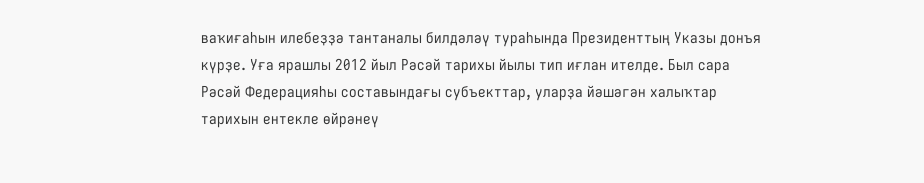ваҡиғаһын илебеҙҙә тантаналы билдәләү тураһында Президенттың Указы донъя күрҙе. Уға ярашлы 2012 йыл Рәсәй тарихы йылы тип иғлан ителде. Был сара Рәсәй Федерацияһы составындағы субъекттар, уларҙа йәшәгән халыҡтар тарихын ентекле өйрәнеү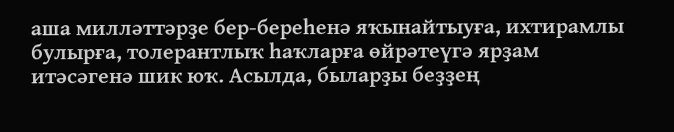аша милләттәрҙе бер-береһенә яҡынайтыуға, ихтирамлы булырға, толерантлыҡ һаҡларға өйрәтеүгә ярҙам итәсәгенә шик юҡ. Асылда, быларҙы беҙҙең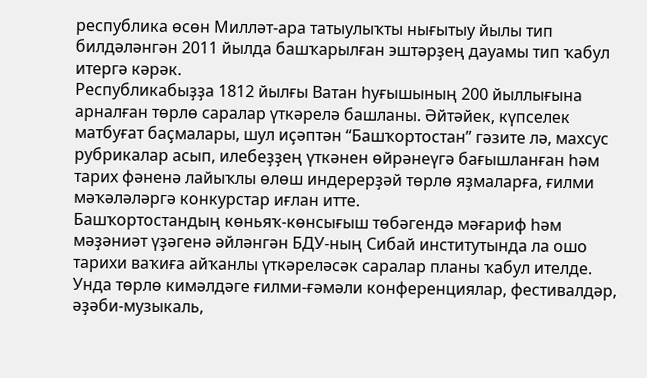республика өсөн Милләт-ара татыулыҡты нығытыу йылы тип билдәләнгән 2011 йылда башҡарылған эштәрҙең дауамы тип ҡабул итергә кәрәк.
Республикабыҙҙа 1812 йылғы Ватан һуғышының 200 йыллығына арналған төрлө саралар үткәрелә башланы. Әйтәйек, күпселек матбуғат баҫмалары, шул иҫәптән “Башҡортостан” гәзите лә, махсус рубрикалар асып, илебеҙҙең үткәнен өйрәнеүгә бағышланған һәм тарих фәненә лайыҡлы өлөш индерерҙәй төрлө яҙмаларға, ғилми мәҡәләләргә конкурстар иғлан итте.
Башҡортостандың көньяҡ-көнсығыш төбәгендә мәғариф һәм мәҙәниәт үҙәгенә әйләнгән БДУ-ның Сибай институтында ла ошо тарихи ваҡиға айҡанлы үткәреләсәк саралар планы ҡабул ителде. Унда төрлө кимәлдәге ғилми-ғәмәли конференциялар, фестивалдәр, әҙәби-музыкаль,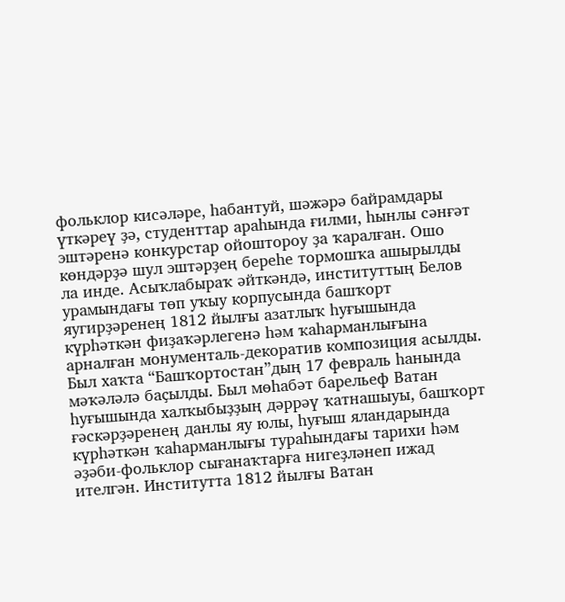фольклор кисәләре, һабантуй, шәжәрә байрамдары үткәреү ҙә, студенттар араһында ғилми, һынлы сәнғәт эштәренә конкурстар ойоштороу ҙа ҡаралған. Ошо көндәрҙә шул эштәрҙең береһе тормошҡа ашырылды ла инде. Асыҡлабыраҡ әйткәндә, институттың Белов урамындағы төп уҡыу корпусында башҡорт яугирҙәренең 1812 йылғы азатлыҡ һуғышында күрһәткән фиҙаҡәрлегенә һәм ҡаһарманлығына арналған монументаль-декоратив композиция асылды. Был хаҡта “Башҡортостан”дың 17 февраль һанында мәҡәләлә баҫылды. Был мөһабәт барельеф Ватан һуғышында халҡыбыҙҙың дәррәү ҡатнашыуы, башҡорт ғәскәрҙәренең данлы яу юлы, һуғыш яландарында күрһәткән ҡаһарманлығы тураһындағы тарихи һәм әҙәби-фольклор сығанаҡтарға нигеҙләнеп ижад ителгән. Институтта 1812 йылғы Ватан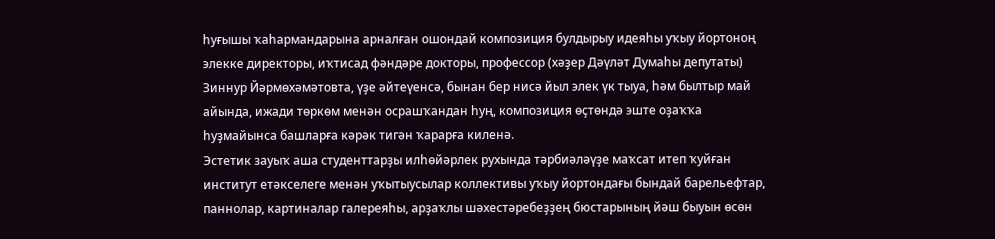һуғышы ҡаһармандарына арналған ошондай композиция булдырыу идеяһы уҡыу йортоноң элекке директоры, иҡтисад фәндәре докторы, профессор (хәҙер Дәүләт Думаһы депутаты) Зиннур Йәрмөхәмәтовта, үҙе әйтеүенсә, бынан бер нисә йыл элек үк тыуа, һәм былтыр май айында, ижади төркөм менән осрашҡандан һуң, композиция өҫтөндә эште оҙаҡҡа һуҙмайынса башларға кәрәк тигән ҡарарға киленә.
Эстетик зауыҡ аша студенттарҙы илһөйәрлек рухында тәрбиәләүҙе маҡсат итеп ҡуйған институт етәкселеге менән уҡытыусылар коллективы уҡыу йортондағы бындай барельефтар, паннолар, картиналар галереяһы, арҙаҡлы шәхестәребеҙҙең бюстарының йәш быуын өсөн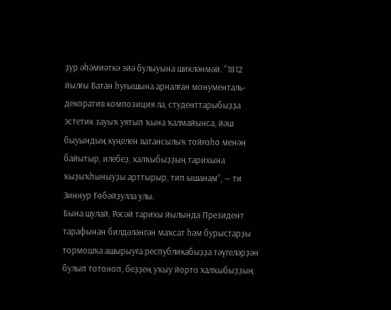ҙур әһәмиәткә эйә булыуына шикләнмәй. “1812 йылғы Ватан һуғышына арналған монументаль-декоратив композиция ла, студенттарыбыҙҙа эстетик зауыҡ уятып ҡына ҡалмайынса, йәш быуындың күңелен ватансылыҡ тойғоһо менән байытыр, илебеҙ, халҡыбыҙҙың тарихына ҡыҙыҡһыныуҙы арттырыр, тип ышанам”, — ти Зиннур Ғөбәйҙулла улы.
Бына шулай, Рәсәй тарихы йылында Президент тарафынан билдәләнгән маҡсат һәм бурыстарҙы тормошҡа ашырыуға республикабыҙҙа тәүгеләрҙән булып тотоноп, беҙҙең уҡыу йорто халҡыбыҙҙың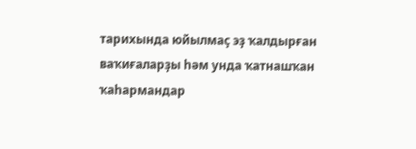тарихында юйылмаҫ эҙ ҡалдырған ваҡиғаларҙы һәм унда ҡатнашҡан ҡаһармандар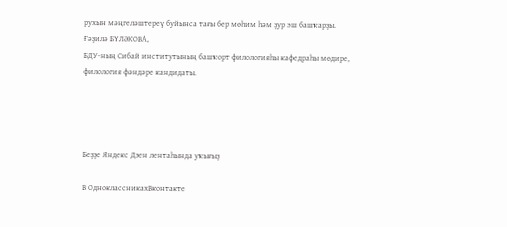рухын мәңгеләштереү буйынса тағы бер мөһим һәм ҙур эш башҡарҙы.
Ғәҙилә БҮЛӘКОВА,
БДУ-ның Сибай институтының башҡорт филологияһы кафедраһы мөдире,
филология фәндәре кандидаты.




Беҙҙе Яндекс Дзен лентаһында уҡығыҙ

В ОдноклассникахВконтакте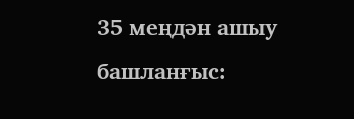35 меңдән ашыу башланғыс: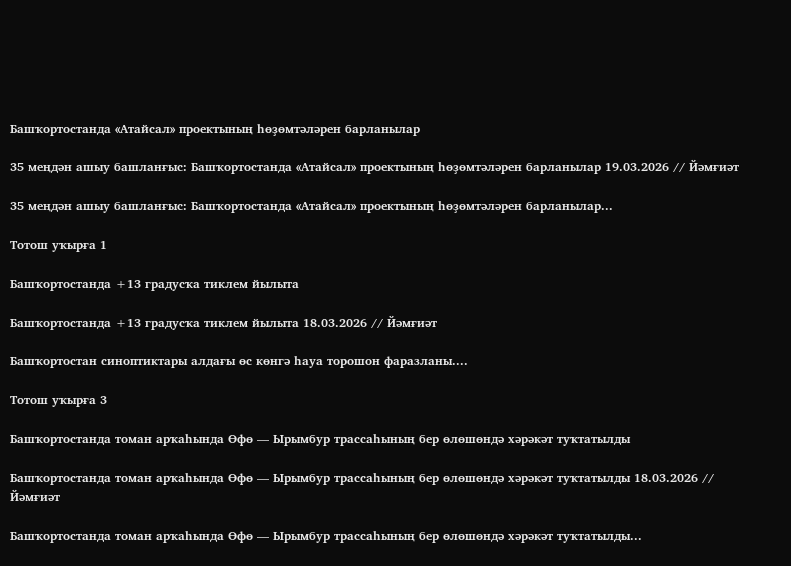Башҡортостанда «Атайсал» проектының һөҙөмтәләрен барланылар

35 меңдән ашыу башланғыс: Башҡортостанда «Атайсал» проектының һөҙөмтәләрен барланылар 19.03.2026 // Йәмғиәт

35 меңдән ашыу башланғыс: Башҡортостанда «Атайсал» проектының һөҙөмтәләрен барланылар...

Тотош уҡырға 1

Башҡортостанда +13 градусҡа тиклем йылыта

Башҡортостанда +13 градусҡа тиклем йылыта 18.03.2026 // Йәмғиәт

Башҡортостан синоптиктары алдағы өс көнгә һауа торошон фаразланы....

Тотош уҡырға 3

Башҡортостанда томан арҡаһында Өфө — Ырымбур трассаһының бер өлөшөндә хәрәкәт туҡтатылды

Башҡортостанда томан арҡаһында Өфө — Ырымбур трассаһының бер өлөшөндә хәрәкәт туҡтатылды 18.03.2026 // Йәмғиәт

Башҡортостанда томан арҡаһында Өфө — Ырымбур трассаһының бер өлөшөндә хәрәкәт туҡтатылды...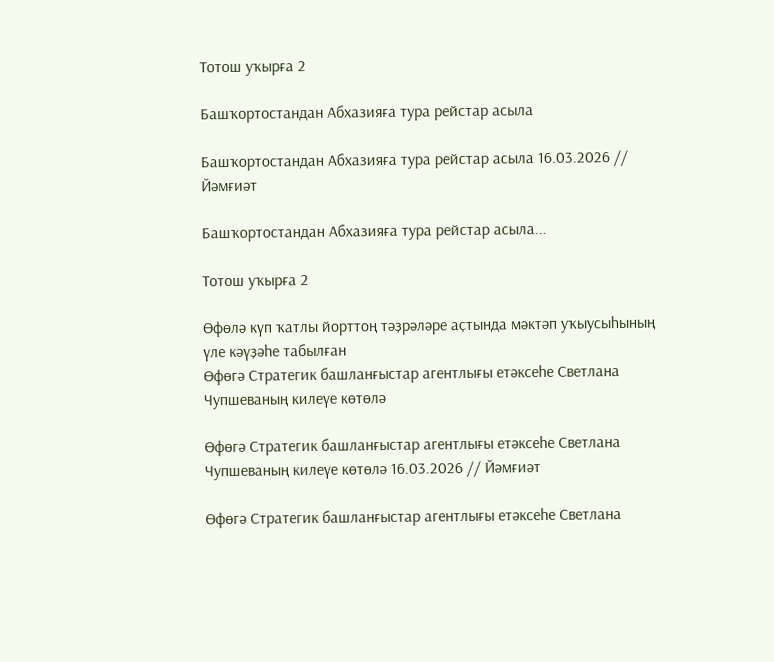Тотош уҡырға 2

Башҡортостандан Абхазияға тура рейстар асыла

Башҡортостандан Абхазияға тура рейстар асыла 16.03.2026 // Йәмғиәт

Башҡортостандан Абхазияға тура рейстар асыла...

Тотош уҡырға 2

Өфөлә күп ҡатлы йорттоң тәҙрәләре аҫтында мәктәп уҡыусыһының үле кәүҙәһе табылған
Өфөгә Стратегик башланғыстар агентлығы етәксеһе Светлана Чупшеваның килеүе көтөлә

Өфөгә Стратегик башланғыстар агентлығы етәксеһе Светлана Чупшеваның килеүе көтөлә 16.03.2026 // Йәмғиәт

Өфөгә Стратегик башланғыстар агентлығы етәксеһе Светлана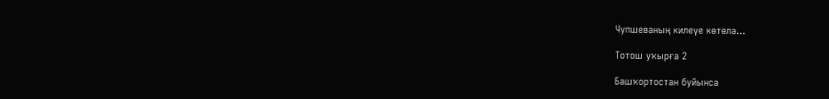Чупшеваның килеүе көтөлә...

Тотош уҡырға 2

Башҡортостан буйынса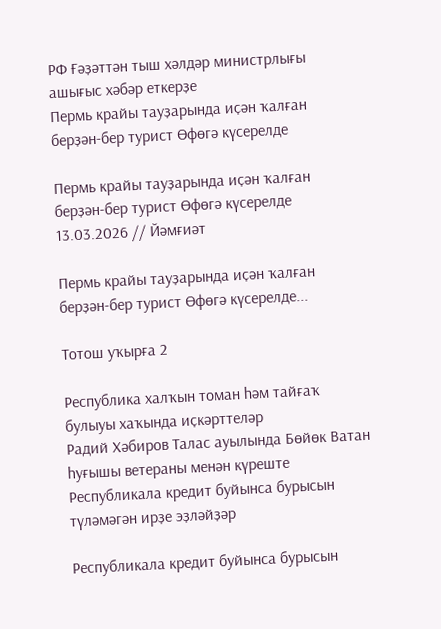РФ Ғәҙәттән тыш хәлдәр министрлығы ашығыс хәбәр еткерҙе
Пермь крайы тауҙарында иҫән ҡалған берҙән-бер турист Өфөгә күсерелде

Пермь крайы тауҙарында иҫән ҡалған берҙән-бер турист Өфөгә күсерелде 13.03.2026 // Йәмғиәт

Пермь крайы тауҙарында иҫән ҡалған берҙән-бер турист Өфөгә күсерелде...

Тотош уҡырға 2

Республика халҡын томан һәм тайғаҡ булыуы хаҡында иҫкәрттеләр
Радий Хәбиров Талас ауылында Бөйөк Ватан һуғышы ветераны менән күреште
Республикала кредит буйынса бурысын түләмәгән ирҙе эҙләйҙәр

Республикала кредит буйынса бурысын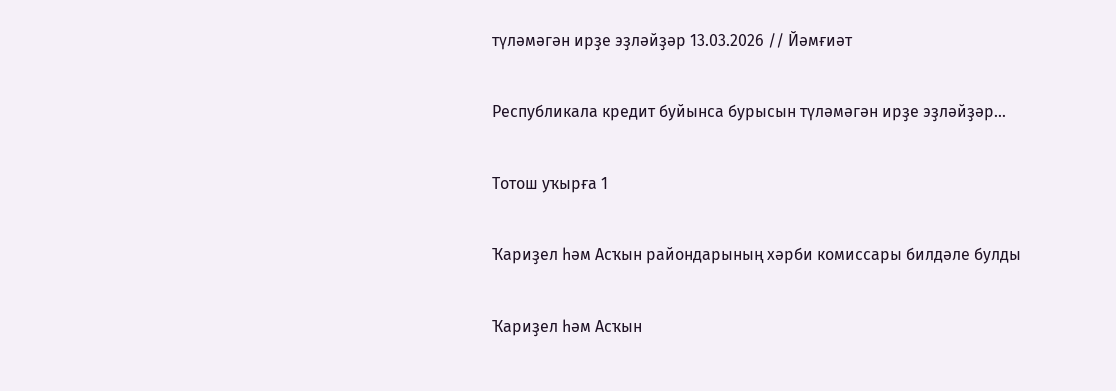түләмәгән ирҙе эҙләйҙәр 13.03.2026 // Йәмғиәт

Республикала кредит буйынса бурысын түләмәгән ирҙе эҙләйҙәр...

Тотош уҡырға 1

Ҡариҙел һәм Асҡын райондарының хәрби комиссары билдәле булды

Ҡариҙел һәм Асҡын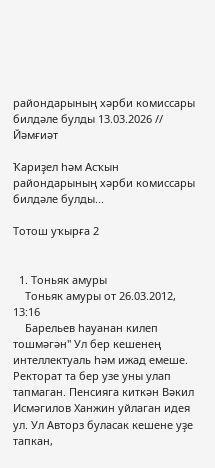райондарының хәрби комиссары билдәле булды 13.03.2026 // Йәмғиәт

Ҡариҙел һәм Асҡын райондарының хәрби комиссары билдәле булды...

Тотош уҡырға 2


  1. Тоньяк амуры
    Тоньяк амуры от 26.03.2012, 13:16
    Барельев һауанан килеп тошмәгән" Ул бер кешенең интеллектуаль һәм ижад емеше. Ректорат та бер узе уны улап тапмаган. Пенсияга киткән Вәкил Исмәгилов Ханжин уйлаган идея ул. Ул Авторз буласак кешене уҙе тапкан,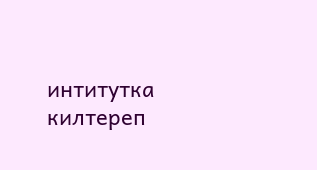интитутка килтереп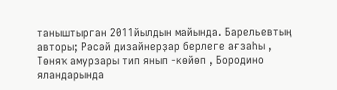таныштырган 2011йылдын майында. Барельевтың авторы; Рәсәй дизайнерҙар берлеге ағзаһы , Төняҡ амурзары тип янып -көйөп , Бородино яландарында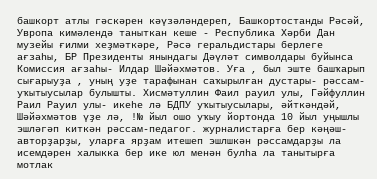башкорт атлы гәскәрен кәүзәләндереп, Башкортостанды Рәсәй, Увропа кимәлендә таныткан кеше - Республика Хәрби Дан музейы ғилми хеҙмәткәре, Рәсә геральдистары берлеге ағзаһы, БР Президенты янындагы Дәүләт символдары буйынса Комиссия ағзаһы- Илдар Шәйәхмәтов. Уға , был эште башҡарып сығарыуҙа , уның уҙе тарафынан саҡырылған дустары- рәссам-уҡытыусылар булышты. Хисмәтуллин Фаил рауил улы, Гәйфуллин Раил Рауил улы- икеһе лә БДПУ уҡытыусылары, әйткәндәй, Шәйәхмәтов үҙе лә, !№ йыл ошо уҡыу йортонда 10 йыл уңышлы эшләгәп киткән рәссам-педагог. журналистарға бер кәңәш- авторҙарҙы, уларға ярҙам итешеп эшлшкән рәссамдарҙы ла исемдәрен халыкка бер ике юл менән булһа ла танытырға мотлак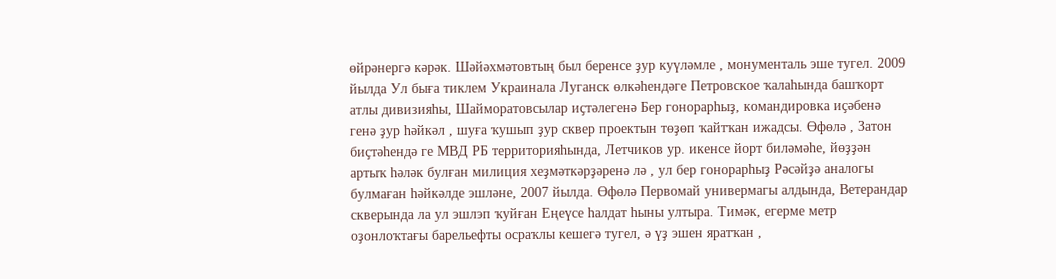өйрәнергә кәрәк. Шәйәхмәтовтың был беренсе ҙур куүләмле , монументаль эше тугел. 2009 йылда Ул быға тиклем Украинала Луганск өлкәһендәге Петровское ҡалаһында башҡорт атлы дивизияһы, Шайморатовсылар иҫтәлегенә Бер гонорарһыҙ, командировка иҫәбенә генә ҙур һәйкәл , шуға ҡушып ҙур сквер проектын төҙөп ҡайтҡан ижадсы. Өфөлә , Затон биҫтәһендә ге МВД РБ территорияһында, Летчиков ур. икенсе йорт биләмәһе, йөҙҙән артыҡ һәләк булған милиция хеҙмәткәрҙәренә лә , ул бер гонорарһыҙ Рәсәйҙә аналогы булмаған һәйкәлде эшләне, 2007 йылда. Өфөлә Первомай универмагы алдында, Ветерандар скверында ла ул эшлэп ҡуйған Еңеүсе һалдат һыны ултыра. Тимәк, егерме метр оҙонлоҡтағы барельефты осраҡлы кешегә тугел, ә үҙ эшен яратҡан ,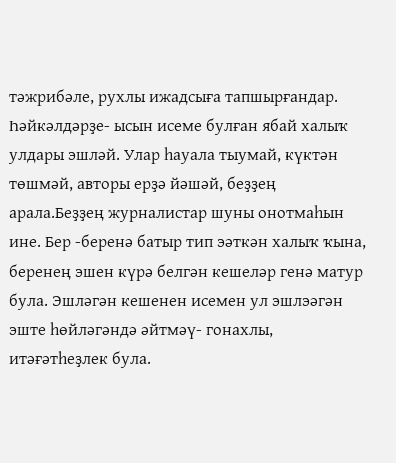тәжрибәле, рухлы ижадсыға тапшырғандар. Һәйкәлдәрҙе- ысын исеме булған ябай халыҡ улдары эшләй. Улар һауала тыумай, күктән төшмәй, авторы ерҙә йәшәй, беҙҙең арала.Беҙҙең журналистар шуны онотмаһын ине. Бер -беренә батыр тип эәткән халыҡ ҡына, беренең эшен күрә белгән кешеләр генә матур була. Эшләгән кешенен исемен ул эшлэәгән эште һөйләгәндә әйтмәү- гонахлы, итәғәтһеҙлек була.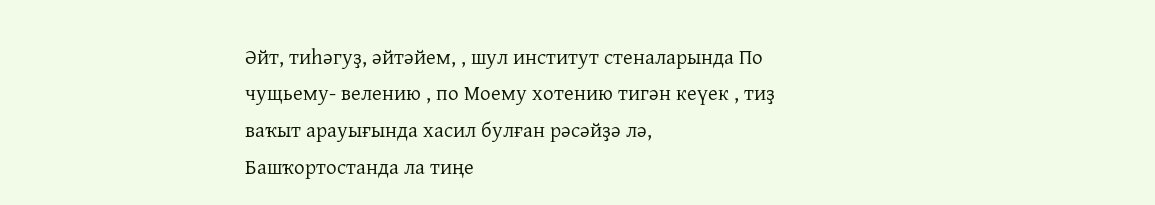Әйт, тиһәгуҙ, әйтәйем, , шул институт стеналарында По чущьему- велению , по Моему хотению тигән кеүек , тиҙ ваҡыт арауығында хасил булған рәсәйҙә лә, Башҡортостанда ла тиңе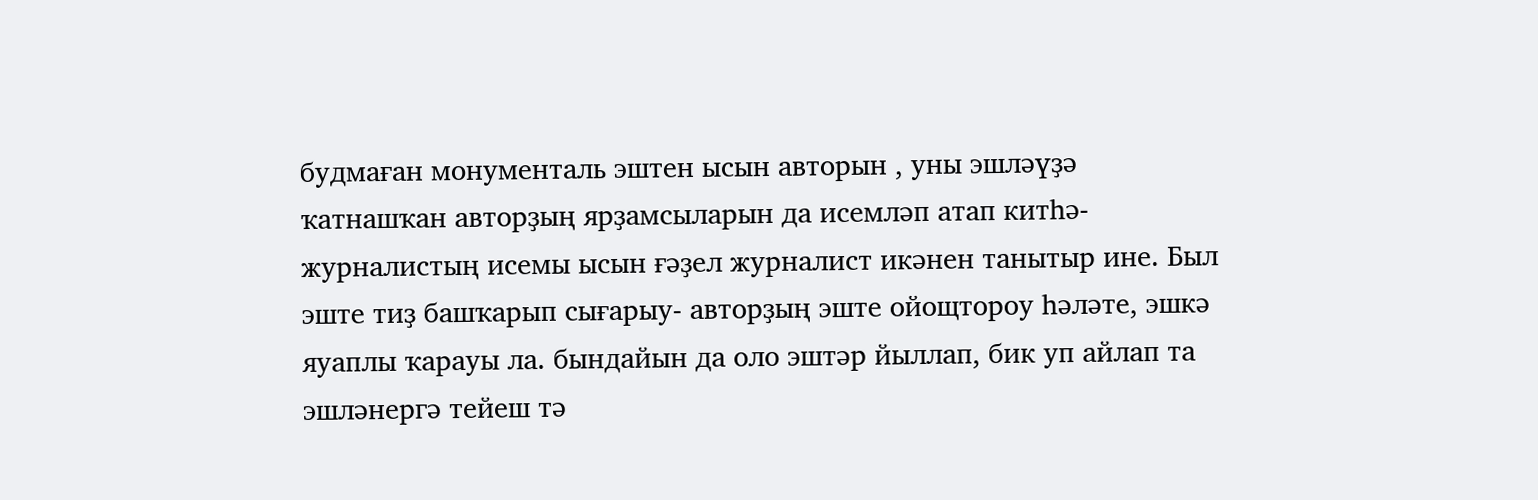будмаған монументаль эштен ысын авторын , уны эшләүҙә ҡатнашҡан авторҙың ярҙамсыларын да исемләп атап китһә- журналистың исемы ысын ғәҙел журналист икәнен танытыр ине. Был эште тиҙ башҡарып сығарыу- авторҙың эште ойощтороу һәләте, эшкә яуаплы ҡарауы ла. бындайын да оло эштәр йыллап, бик уп айлап та эшләнергә тейеш тә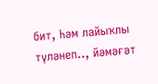бит, Һәм лайыҡлы түләнеп.., йәмәғәт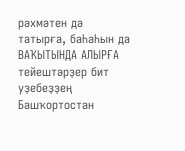рәхмәтен дә татырға, баҺаҺын да ВАҠЫТЫНДА АЛЫРҒА тейештәрҙер бит уҙебеҙҙең Башҡортостан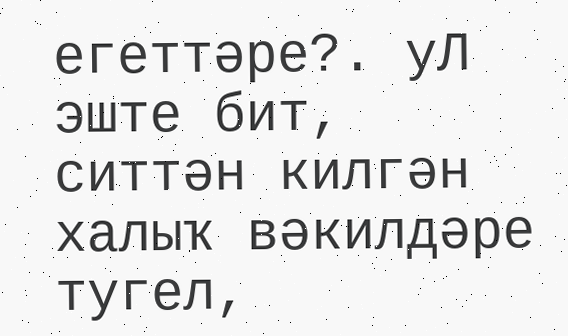егеттәре?. уЛ эште бит, ситтән килгән халыҡ вәкилдәре тугел,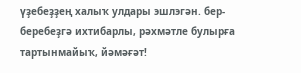үҙебеҙҙең халыҡ улдары эшлэгән. бер- беребеҙгә ихтибарлы, рәхмәтле булырға тартынмайыҡ, йәмәғәт!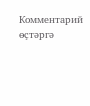Комментарий өҫтәргә